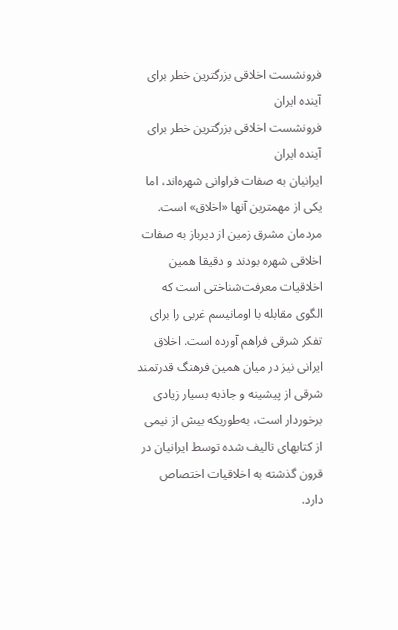فرونشست اخلاقی بزرگترین خطر برای آینده ایران
فرونشست اخلاقی بزرگترین خطر برای آینده ایران
ایرانیان به صفات فراوانی شهره‌اند، اما یکی از مهمترین آنها «اخلاق» است. مردمان مشرق زمین از دیرباز به صفات اخلاقی شهره بودند و دقیقا همین اخلاقیات معرفت‌شناختی است که الگوی مقابله با اومانیسم غربی را برای تفکر شرقی فراهم آورده است. اخلاق ایرانی نیز در میان همین فرهنگ قدرتمند شرقی از پیشینه و جاذبه بسیار زیادی برخوردار است، به‌طوریکه بیش از نیمی از کتابهای تالیف شده توسط ایرانیان در قرون گذشته به اخلاقیات اختصاص دارد.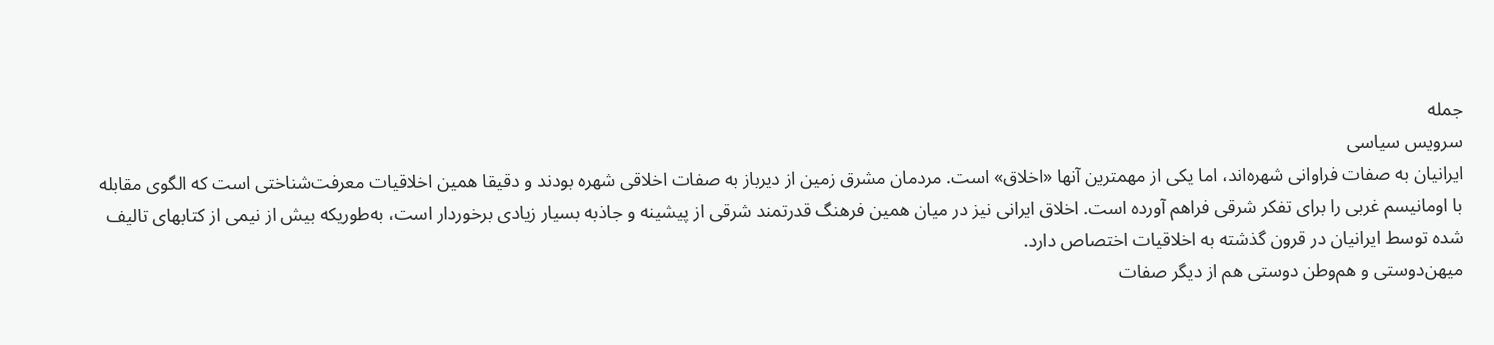جمله
سرویس سیاسی
ایرانیان به صفات فراوانی شهره‌اند، اما یکی از مهمترین آنها «اخلاق» است. مردمان مشرق زمین از دیرباز به صفات اخلاقی شهره بودند و دقیقا همین اخلاقیات معرفت‌شناختی است که الگوی مقابله با اومانیسم غربی را برای تفکر شرقی فراهم آورده است. اخلاق ایرانی نیز در میان همین فرهنگ قدرتمند شرقی از پیشینه و جاذبه بسیار زیادی برخوردار است، به‌طوریکه بیش از نیمی از کتابهای تالیف شده توسط ایرانیان در قرون گذشته به اخلاقیات اختصاص دارد.
میهن‌دوستی و هم‌وطن دوستی هم از دیگر صفات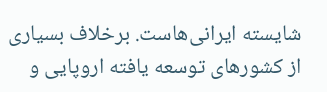شایسته ایرانی‌هاست. برخلاف بسیاری از کشورهای توسعه یافته اروپایی و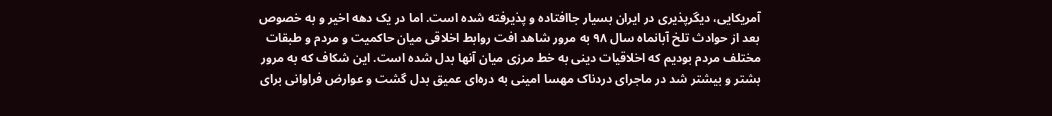آمریکایی، دیگرپذیری در ایران بسیار جاافتاده و پذیرفته شده است. اما در یک دهه اخیر و به خصوص بعد از حوادث تلخ آبانماه سال ۹۸ به مرور شاهد افت روابط اخلاقی میان حاکمیت و مردم و طبقات مختلف مردم بودیم که اخلاقیات دینی به خط مرزی میان آنها بدل شده است. این شکاف که به مرور بشتر و بیشتر شد در ماجرای دردناک مهسا امینی به دره‌ای عمیق بدل گشت و عوارض فراوانی برای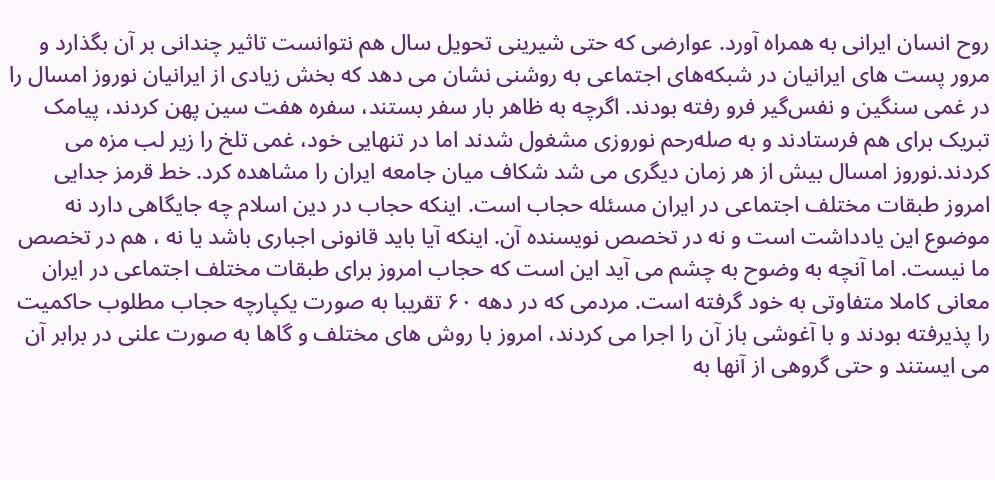روح انسان ایرانی به همراه آورد. عوارضی که حتی شیرینی تحویل سال هم نتوانست تاثیر چندانی بر آن بگذارد و مرور پست های ایرانیان در شبکه‌های اجتماعی به روشنی نشان می دهد که بخش زیادی از ایرانیان نوروز امسال را در غمی سنگین و نفس‌گیر فرو رفته بودند. اگرچه به ظاهر بار سفر بستند، سفره هفت سین پهن کردند، پیامک تبریک برای هم فرستادند و به صله‌رحم نوروزی مشغول شدند اما در تنهایی خود، غمی تلخ را زیر لب مزه می کردند.نوروز امسال بیش از هر زمان دیگری می شد شکاف میان جامعه ایران را مشاهده کرد. خط قرمز جدایی امروز طبقات مختلف اجتماعی در ایران مسئله حجاب است. اینکه حجاب در دین اسلام چه جایگاهی دارد نه موضوع این یادداشت است و نه در تخصص نویسنده آن. اینکه آیا باید قانونی اجباری باشد یا نه ، هم در تخصص ما نیست. اما آنچه به وضوح به چشم می آید این است که حجاب امروز برای طبقات مختلف اجتماعی در ایران معانی کاملا متفاوتی به خود گرفته است. مردمی که در دهه ۶۰ تقریبا به صورت یکپارچه حجاب مطلوب حاکمیت را پذیرفته بودند و با آغوشی باز آن را اجرا می کردند، امروز با روش های مختلف و گاها به صورت علنی در برابر آن می ایستند و حتی گروهی از آنها به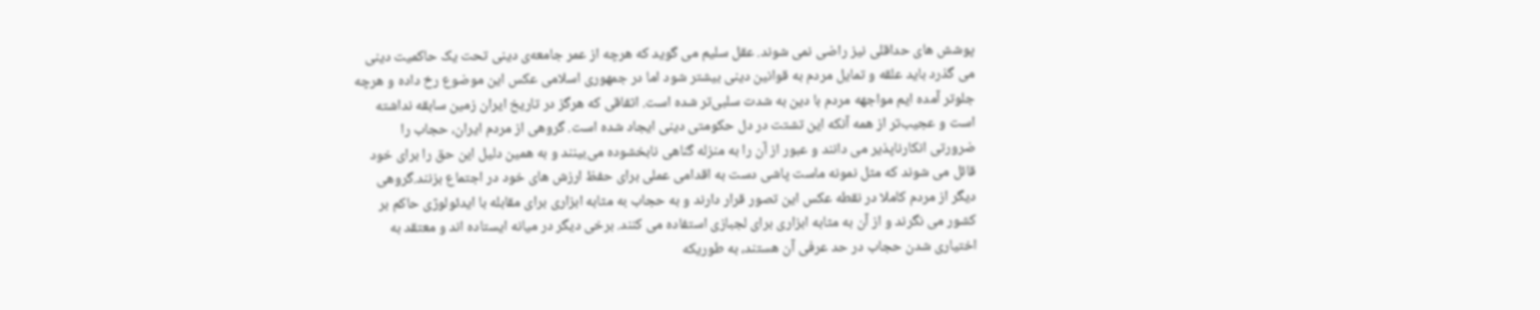پوشش های حداقلی نیز راضی نمی شوند. عقل سلیم می گوید که هرچه از عمر جامعه‌ی دینی تحت یک حاکمیت دینی می گذرد باید علقه و تمایل مردم به قوانین دینی بیشتر شود اما در جمهوری اسلامی عکس این موضوع رخ داده و هرچه جلوتر آمده ایم مواجهه مردم با دین به شدت سلبی‌تر شده است. اتفاقی که هرگز در تاریخ ایران زمین سابقه نداشته است و عجیب‌تر از همه آنکه این تشتت در دل حکومتی دینی ایجاد شده است. گروهی از مردم ایران، حجاب را ضرورتی انکارناپذیر می دانند و عبور از آن را به منزله گناهی نابخشوده می‌بینند و به همین دلیل این حق را برای خود قائل می شوند که مثل نمونه ماست پاشی دست به اقدامی عملی برای حفظ ارزش های خود در اجتماع بزنند.گروهی دیگر از مردم کاملا در نقطه عکس این تصور قرار دارند و به حجاب به مثابه ابزاری برای مقابله با ایدئولوژی حاکم بر کشور می نگرند و از آن به مثابه ابزاری برای لجبازی استفاده می کنند. برخی دیگر در میانه ایستاده اند و معتقد به اختیاری شدن حجاب در حد عرفی آن هستند، به طوریکه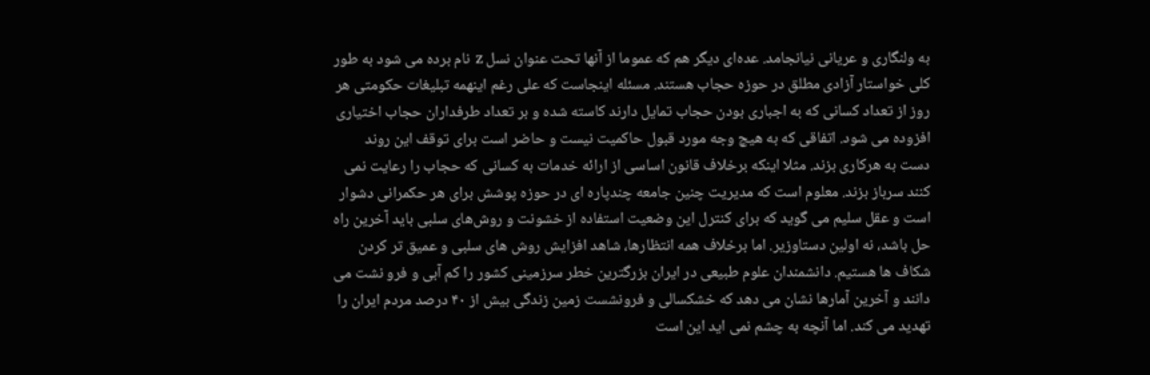به ولنگاری و عریانی نیانجامد. عده‌ای دیگر هم که عموما از آنها تحت عنوان نسل z نام برده می شود به طور کلی خواستار آزادی مطلق در حوزه حجاب هستند. مسئله اینجاست که علی رغم اینهمه تبلیغات حکومتی هر روز از تعداد کسانی که به اجباری بودن حجاب تمایل دارند کاسته شده و بر تعداد طرفداران حجاب اختیاری افزوده می شود. اتفاقی که به هیچ وجه مورد قبول حاکمیت نیست و حاضر است برای توقف این روند دست به هرکاری بزند. مثلا اینکه برخلاف قانون اساسی از ارائه خدمات به کسانی که حجاب را رعایت نمی کنند سرباز بزند. معلوم است که مدیریت چنین جامعه چندپاره ای در حوزه پوشش برای هر حکمرانی دشوار است و عقل سلیم می گوید که برای کنترل این وضعیت استفاده از خشونت و روش‌های سلبی باید آخرین راه حل باشد، نه اولین دستاوزیر. اما برخلاف همه انتظارها، شاهد افزایش روش های سلبی و عمیق تر کردن شکاف ها هستیم. دانشمندان علوم طبیعی در ایران بزرگترین خطر سرزمینی کشور را کم آبی و فرو نشت می دانند و آخرین آمارها نشان می دهد که خشکسالی و فرونشست زمین زندگی بیش از ۴۰ درصد مردم ایران را تهدید می کند. اما آنچه به چشم نمی اید این است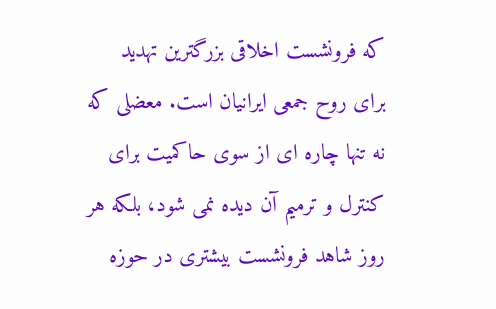که فرونشست اخلاقی بزرگترین تهدید برای روح جمعی ایرانیان است. معضلی که نه تنها چاره ای از سوی حاکمیت برای کنترل و ترمیم آن دیده نمی شود، بلکه هر روز شاهد فرونشست بیشتری در حوزه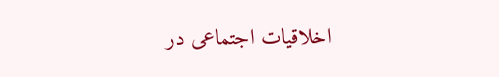اخلاقیات اجتماعی در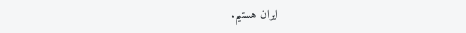ایران هستیم.